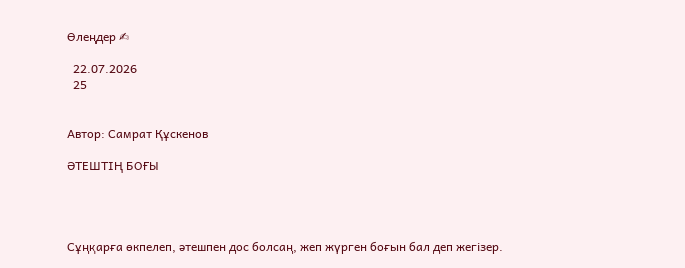Өлеңдер ✍

  22.07.2026
  25


Автор: Самрат Құскенов

ӘТЕШТІҢ БОҒЫ




Сұңқарға өкпелеп, әтешпен дос болсаң, жеп жүрген боғын бал деп жегізер.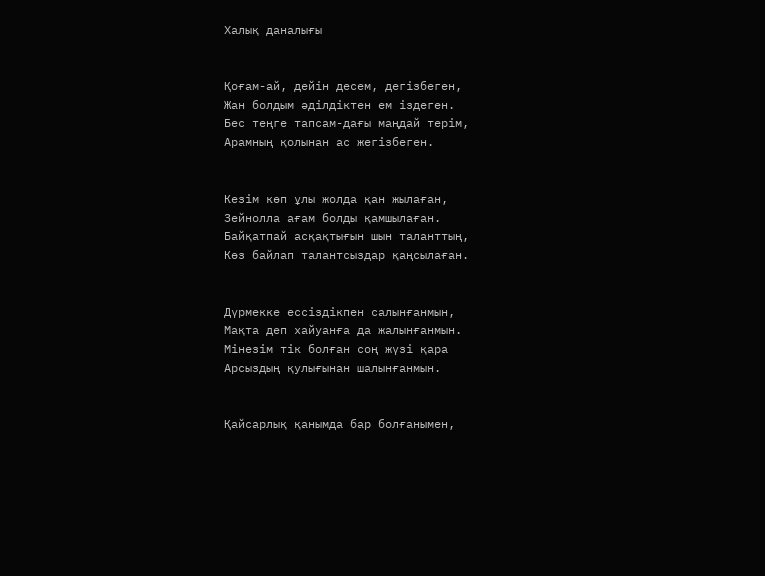Халық даналығы


Қоғам-ай, дейін десем, дегізбеген,
Жан болдым әділдіктен ем іздеген.
Бес теңге тапсам-дағы маңдай терім,
Арамның қолынан ас жегізбеген.


Кезім көп ұлы жолда қан жылаған,
Зейнолла ағам болды қамшылаған.
Байқатпай асқақтығын шын таланттың,
Көз байлап талантсыздар қаңсылаған.


Дүрмекке ессіздікпен салынғанмын,
Мақта деп хайуанға да жалынғанмын.
Мінезім тік болған соң жүзі қара
Арсыздың қулығынан шалынғанмын.


Қайсарлық қанымда бар болғанымен,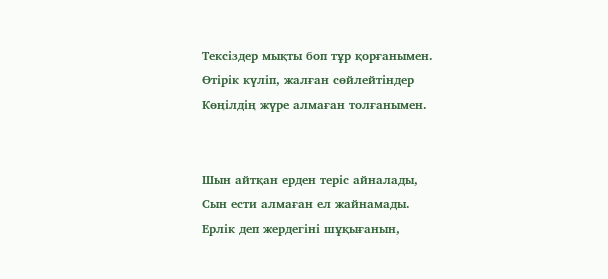Тексіздер мықты боп тұр қорғанымен.
Өтірік күліп, жалған сөйлейтіндер
Көңілдің жүре алмаған толғанымен.


Шын айтқан ерден теріс айналады,
Сын ести алмаған ел жайнамады.
Ерлік деп жердегіні шұқығанын,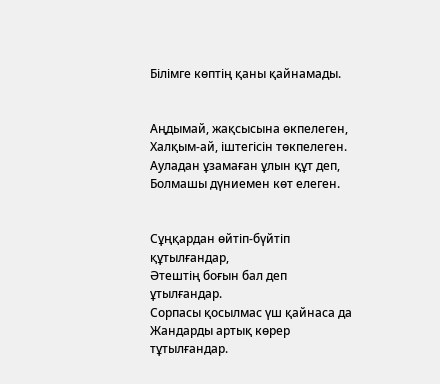Білімге көптің қаны қайнамады.


Аңдымай, жақсысына өкпелеген,
Халқым-ай, іштегісін төкпелеген.
Ауладан ұзамаған ұлын құт деп,
Болмашы дүниемен көт елеген.


Сұңқардан өйтіп-бүйтіп құтылғандар,
Әтештің боғын бал деп ұтылғандар.
Сорпасы қосылмас үш қайнаса да
Жандарды артық көрер тұтылғандар.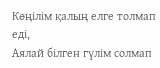Көңілім қалың елге толмап еді,
Аялай білген гүлім солмап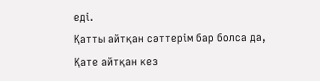еді.
Қатты айтқан сәттерім бар болса да,
Қате айтқан кез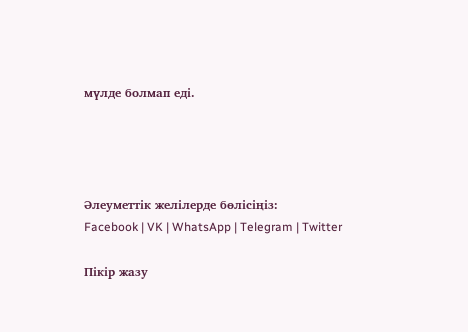мүлде болмап еді.




Әлеуметтік желілерде бөлісіңіз:
Facebook | VK | WhatsApp | Telegram | Twitter

Пікір жазу